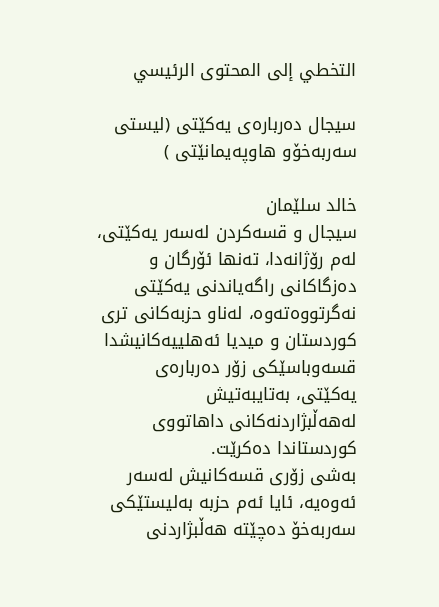التخطي إلى المحتوى الرئيسي

سیجال ده‌رباره‌ی یه‌كێتی (لیستی سەربەخۆو هاوپەیمانێتی ‌)

خالد سلێمان
سیجال و قسه‌كردن له‌سه‌ر یه‌كێتی، له‌م رۆژانه‌دا، ته‌نها ئۆرگان و ده‌زگاكانی راگه‌یاندنی یه‌كێتی نه‌گرتووه‌ته‌وه‌، له‌ناو حزبه‌كانی تری كوردستان و میدیا ئه‌هلییه‌كانیشدا قسه‌وباسێكی زۆر ده‌رباره‌ی یه‌كێتی، به‌تایبه‌تیش له‌هه‌ڵبژاردنه‌كانی داهاتووی كوردستاندا ده‌كرێت.
به‌شی زۆری قسه‌كانیش له‌سه‌ر ئه‌وه‌یه‌، ئایا ئه‌م حزبه‌ به‌لیستێكی سه‌ربه‌خۆ ده‌چێته‌ هه‌ڵبژاردنی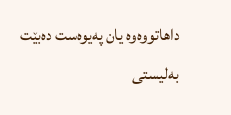داهاتووه‌وه‌ یان په‌یوه‌ست ده‌بێت به‌لیستی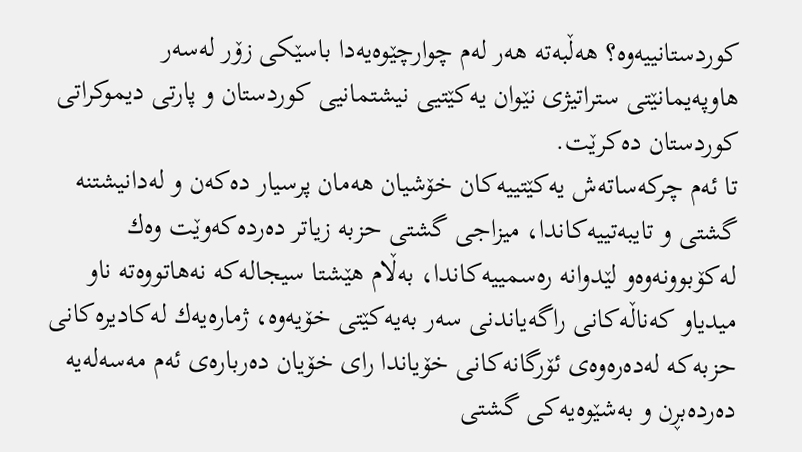كوردستانییه‌وه‌؟ هه‌ڵبه‌ته‌ هه‌ر له‌م چوارچێوه‌یه‌دا باسێكی زۆر له‌سه‌ر هاوپه‌یمانێتی ستراتیژی نێوان یه‌كێتیی نیشتمانیی كوردستان و پارتی دیموكراتی كوردستان ده‌كرێت.
تا ئه‌م چركه‌ساته‌ش یه‌كێتییه‌كان خۆشیان هه‌مان پرسیار ده‌كه‌ن و له‌دانیشتنه‌ گشتی و تایبه‌تییه‌كاندا، میزاجی گشتی حزبه‌ زیاتر ده‌رده‌كه‌وێت وه‌ك له‌كۆبوونه‌وه‌و لێدوانه‌ ره‌سمییه‌كاندا، به‌ڵام هێشتا سیجاله‌كه‌ نه‌هاتووه‌ته‌ ناو میدیاو كه‌ناڵه‌كانی راگه‌یاندنی سه‌ر به‌یه‌كێتی خۆیه‌وه‌، ژماره‌یه‌ك له‌كادیره‌كانی حزبه‌كه‌ له‌ده‌ره‌وه‌ی ئۆرگانه‌كانی خۆیاندا رای خۆیان ده‌رباره‌ی ئه‌م مه‌سه‌له‌یه‌ ده‌رده‌بڕن و به‌شێوه‌یه‌كی گشتی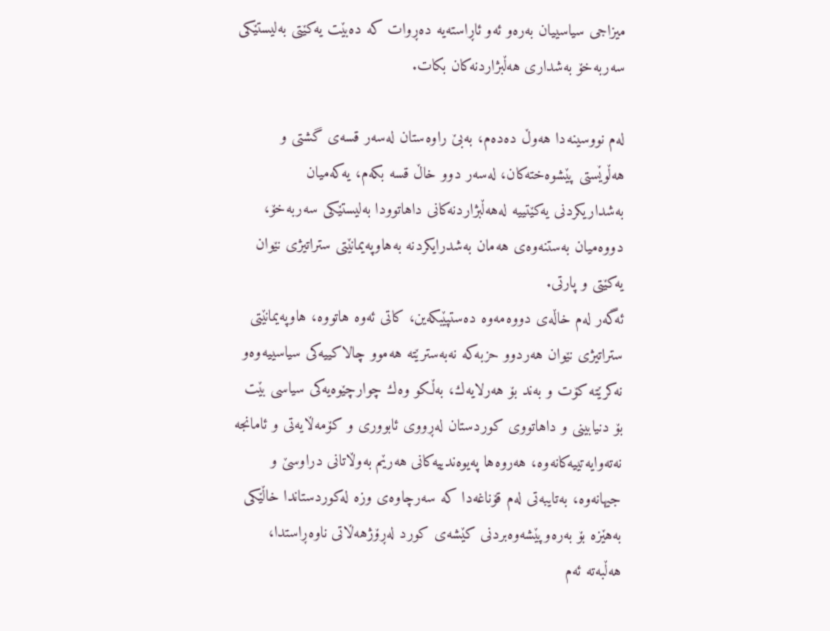میزاجی سیاسییان به‌ره‌و ئه‌و ئاڕاسته‌یه‌ ده‌ڕوات كه‌ ده‌بێت یه‌كێتی به‌لیستێكی سه‌ربه‌خۆ به‌شداری هه‌ڵبژاردنه‌كان بكات.

له‌م نووسینه‌دا هه‌وڵ ده‌ده‌م، به‌بێ راوه‌ستان له‌سه‌ر قسه‌ی گشتی و هه‌ڵوێستی پێشوه‌خته‌كان، له‌سه‌ر دوو خاڵ قسه‌ بكه‌م، یه‌كه‌میان به‌شداریكردنی یه‌كێتییه‌ له‌هه‌ڵبژاردنه‌كانی داهاتوودا به‌لیستێكی سه‌ربه‌خۆ، دووه‌میان به‌ستنه‌وه‌ی هه‌مان به‌شدرایكردنه‌ به‌هاوپه‌یمانێتی ستراتیژی نێوان یه‌كێتی و پارتی.
ئه‌گه‌ر له‌م خاڵه‌ی دووه‌مه‌وه‌ ده‌ستپێبكه‌ین، كاتی ئه‌وه‌ هاتووه‌، هاوپه‌یمانێتی ستراتیژی نێوان هه‌ردوو حزبه‌كه‌ نه‌به‌سترێته‌ هه‌موو چالاكییه‌كی سیاسییه‌وه‌و نه‌كرێته‌ كۆت و به‌ند بۆ هه‌رلایه‌ك، به‌ڵكو وه‌ك چوارچێوه‌یه‌كی سیاسی بێت بۆ دنیابینی و داهاتووی كوردستان له‌ڕووی ئابووری و كۆمه‌ڵایه‌تی و ئامانجه‌ نه‌ته‌وایه‌تییه‌كانه‌وه‌، هه‌روه‌ها په‌یوه‌ندییه‌كانی هه‌رێم به‌وڵاتانی دراوسێ و جیهانه‌وه‌، به‌تایبه‌تی له‌م قۆناغه‌دا كه‌ سه‌رچاوه‌ی وزه‌ له‌كوردستاندا خاڵێكی به‌هێزه‌ بۆ به‌ره‌وپێشه‌وه‌بردنی كێشه‌ی كورد له‌ڕۆژهه‌ڵاتی ناوه‌ڕاستدا، هه‌ڵبه‌ته‌ ئه‌م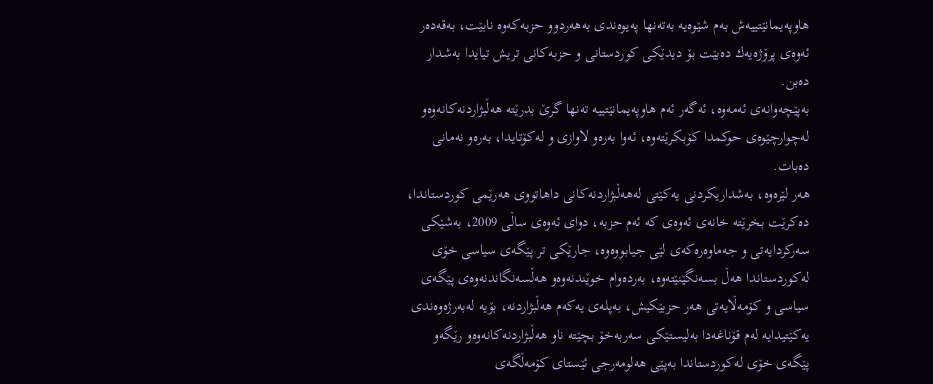هاوپه‌یمانێتییه‌ش به‌م شێوه‌یه‌ به‌ته‌نها په‌یوه‌ندی به‌هه‌ردوو حزبه‌كه‌وه‌ نابێت، به‌قه‌ده‌ر ئه‌وه‌ی پرۆژه‌یه‌ك ده‌بێت بۆ دیدێكی كوردستانی و حزبه‌كانی تریش تیایدا به‌شدار ده‌بن.
به‌پێچه‌وانه‌ی ئه‌مه‌وه‌، ئه‌گه‌ر ئه‌م هاوپه‌یمانێتییه‌ ته‌نها گرێ بدرێته‌ هه‌ڵبژاردنه‌كانه‌وه‌و له‌چوارچێوه‌ی حوكمدا كۆبكرێته‌وه‌، ئه‌وا به‌ره‌و لاوازی و له‌كۆتایدا، به‌ره‌و نه‌مانی ده‌بات.
هه‌ر لێره‌وه‌، به‌شداریكردنی یه‌كێتی له‌هه‌ڵبژاردنه‌كانی داهاتووی هه‌رێمی كوردستاندا، ده‌كرێت بخرێته‌ خانه‌ی ئه‌وه‌ی كه‌ ئه‌م حزبه‌، دوای ئه‌وه‌ی ساڵی 2009، به‌شێكی سه‌ركردایه‌تی و جه‌ماوه‌ره‌كه‌ی لێی جیابووه‌وه‌، جارێكی تر پێگه‌ی سیاسی خۆی له‌كوردستاندا هه‌ڵ بسه‌نگێنێته‌وه‌، به‌رده‌وام خوێندنه‌وه‌و هه‌ڵسه‌نگاندنه‌وه‌ی پێگه‌ی سیاسی و كۆمه‌ڵایه‌تی هه‌ر حزبێكیش، به‌پله‌ی یه‌كه‌م هه‌ڵبژاردنه‌، بۆیه‌ له‌به‌رژه‌وه‌ندی یه‌كێتیدایه‌ له‌م قۆناغه‌دا به‌لیستێكی سه‌ربه‌خۆ بچێته‌ ناو هه‌ڵبژاردنه‌كانه‌وه‌و رێگه‌و پێگه‌ی خۆی له‌كوردستاندا به‌پێی هه‌لومه‌رجی ئێستای كۆمه‌ڵگه‌ی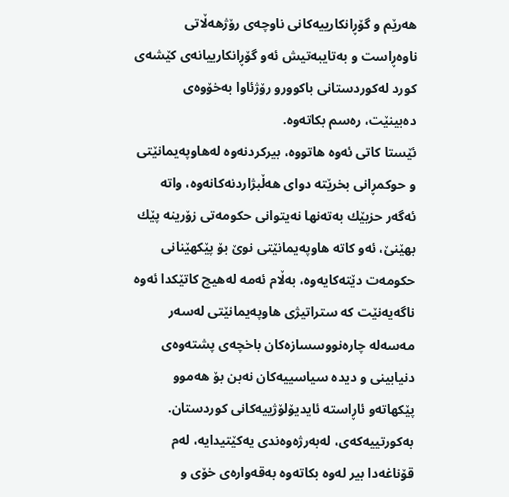هه‌رێم و گۆڕانكارییه‌كانی ناوچه‌ی رۆژهه‌ڵاتی ناوه‌ڕاست و به‌تایبه‌تیش ئه‌و گۆڕانكارییانه‌ی كێشه‌ی كورد له‌كوردستانی باكوورو رۆژئاوا به‌خۆوه‌ی ده‌بینێت، ره‌سم بكاته‌وه‌.
ئێستا كاتی ئه‌وه‌ هاتووه‌، بیركردنه‌وه‌ له‌هاوپه‌یمانێتی و حوكمڕانی بخرێته‌ دوای هه‌ڵبژاردنه‌كانه‌وه‌، واته‌ ئه‌گه‌ر حزبێك به‌ته‌نها نه‌یتوانی حكومه‌تی زۆرینه‌ پێك بهێنێ، ئه‌و كاته‌ هاوپه‌یمانێتی نوێ بۆ پێكهێنانی حكومه‌ت دێته‌كایه‌وه‌، به‌ڵام ئه‌مه‌ له‌هیچ كاتێكدا ئه‌وه‌ ناگه‌یه‌نێت كه‌ ستراتیژی هاوپه‌یمانێتی له‌سه‌ر مه‌سه‌له‌ چاره‌نووسسازه‌كان باخچه‌ی پشته‌وه‌ی دنیابینی و دیده‌ سیاسییه‌كان نەبن بۆ هه‌موو پێكهاته‌و ئاڕاسته‌ ئایدیۆلۆژییه‌كانی كوردستان.
به‌كورتییه‌كه‌ی، له‌به‌رژه‌وه‌ندی یه‌كێتیدایه‌، له‌م قۆناغه‌دا بیر له‌وه‌ بكاته‌وه‌ به‌قه‌واره‌ی خۆی و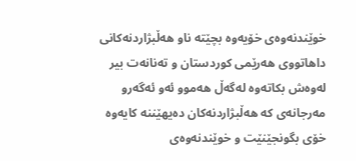خوێندنه‌وه‌ی خۆیه‌وه‌ بچێته‌ ناو هه‌ڵبژاردنه‌كانی داهاتووی هه‌رێمی كوردستان و ته‌نانه‌ت بیر له‌وه‌ش بكاته‌وه‌ له‌گه‌ڵ هه‌موو ئه‌و ئه‌گه‌رو مه‌رجانه‌ی كه‌ هه‌ڵبژاردنه‌كان ده‌یهێننه‌ كایه‌وه‌ خۆی بگونجێنێت و خوێندنه‌وه‌ی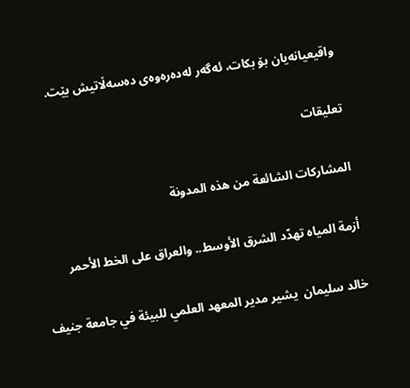واقیعیانه‌یان بۆ بكات، ئه‌گه‌ر له‌ده‌ره‌وه‌ی ده‌سه‌ڵاتیش بێت.

تعليقات

المشاركات الشائعة من هذه المدونة

أزمة المياه تهدّد الشرق الأوسط.. والعراق على الخط الأحمر

خالد سليمان  يشير مدير المعهد العلمي للبيئة في جامعة جنيف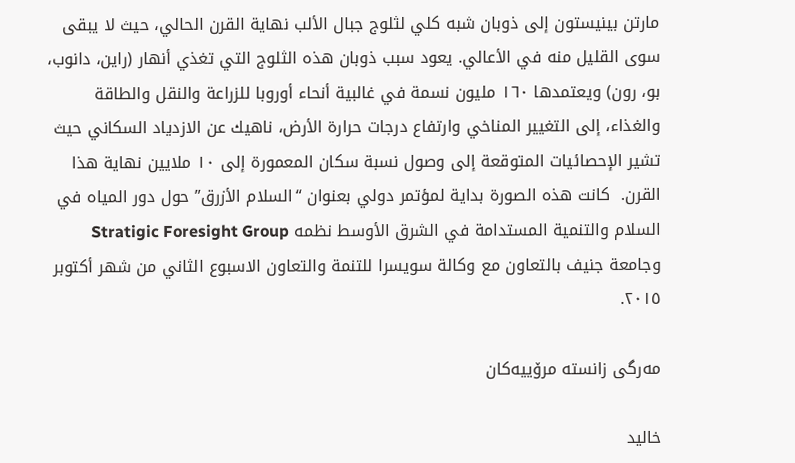مارتن بينيستون إلى ذوبان شبه كلي لثلوج جبال الألب نهاية القرن الحالي، حيث لا يبقى سوى القليل منه في الأعالي. يعود سبب ذوبان هذه الثلوج التي تغذي أنهار (راين، دانوب، بو، رون) ويعتمدها ١٦٠ مليون نسمة في غالبية أنحاء أوروبا للزراعة والنقل والطاقة والغذاء، إلى التغيير المناخي وارتفاع درجات حرارة الأرض، ناهيك عن الازدياد السكاني حيث تشير الإحصائيات المتوقعة إلى وصول نسبة سكان المعمورة إلى ١٠ ملايين نهاية هذا القرن.  كانت هذه الصورة بداية لمؤتمر دولي بعنوان “السلام الأزرق” حول دور المياه في السلام والتنمية المستدامة في الشرق الأوسط نظمه Stratigic Foresight Group وجامعة جنيف بالتعاون مع وكالة سويسرا للتنمة والتعاون الاسبوع الثاني من شهر أكتوبر ٢٠١٥.

مەرگی زانستە مرۆییەکان

خالید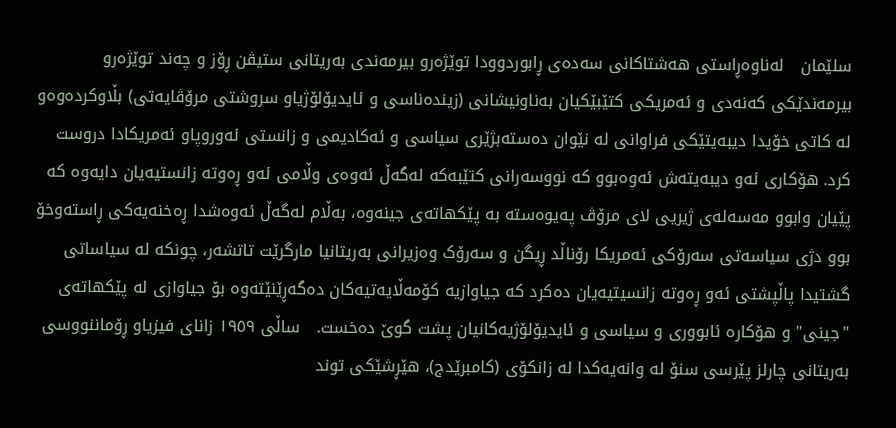سلێمان   لەناوەڕاستی هەشتاکانی سەدەی ڕابوردوودا توێژەرو بیرمەندی بەریتانی ستیڤن ڕۆز و چەند توێژەرو بیرمەندێکی کەنەدی و ئەمریکی کتێبێکیان بەناونیشانی (زیندەناسی و ئایدیۆلۆژیاو سروشتی مرۆڤایەتی) بڵاوکردەوەو لە کاتی خۆیدا دیبەیتێکی فراوانی لە نێوان دەستەبژێری سیاسی و ئەکادیمی و زانستی ئەوروپاو ئەمریکادا دروست کرد. هۆکاری ئەو دیبەیتەش ئەوەبوو کە نووسەرانی کتێبەکە لەگەڵ ئەوەی وڵامی ئەو ڕەوتە زانستیەیان دایەوە کە پێیان وابوو مەسەلەی ژیریی لای مرۆڤ پەیوەستە بە پێکهاتەی جینەوە، بەڵام لەگەڵ ئەوەشدا ڕەخنەیەکی ڕاستەوخۆ بوو دژی سیاسەتی سەرۆکی ئەمریکا رۆناڵد ڕیگن و سەرۆک وەزیرانی بەریتانیا مارگرێت تاتشەر، چونکە لە سیاساتی گشتیدا پاڵپشتی ئەو ڕەوتە زانسیتیەیان دەکرد کە جیاوازیە کۆمەڵایەتیەکان دەگەڕێنێتەوە بۆ جیاوازی لە پێکهاتەی "جینی" و هۆکارە ئابووری و سیاسی و ئایدیۆلۆژیەکانیان پشت گوێ دەخست.   ساڵی ١٩٥٩ زانای فیزیاو ڕۆماننووسی بەریتانی چارلز پێرسی سنۆ لە وانەیەکدا لە زانکۆی (کامبرێدج)، هێڕشێکی توند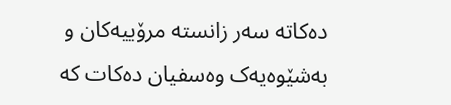دەکاتە سەر زانستە مرۆییەکان و بەشێوەیەک وەسفیان دەکات کە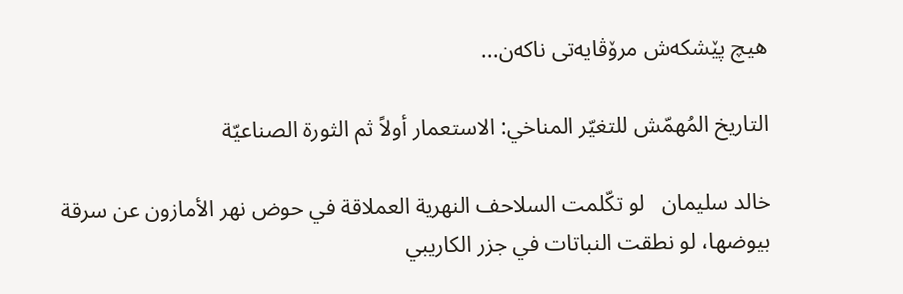هیچ پێشکەش مرۆڤایەتی ناکەن...

التاريخ المُهمّش للتغيّر المناخي: الاستعمار أولاً ثم الثورة الصناعيّة

خالد سليمان   لو تكّلمت السلاحف النهرية العملاقة في حوض نهر الأمازون عن سرقة بيوضها، لو نطقت النباتات في جزر الكاريبي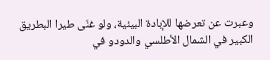وعبرت عن تعرضها للإبادة البيئية، ولو غنّى طيرا البطريق الكبير في الشمال الأطلسي والدودو في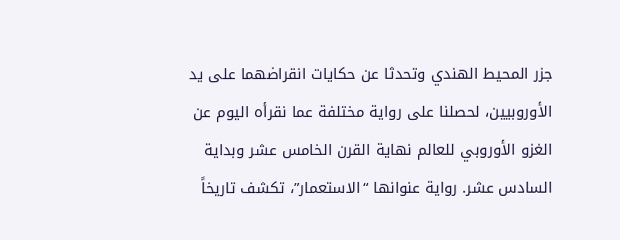جزر المحيط الهندي وتحدثا عن حكايات انقراضهما على يد الأوروبيين، لحصلنا على رواية مختلفة عما نقرأه اليوم عن الغزو الأوروبي للعالم نهاية القرن الخامس عشر وبداية السادس عشر. رواية عنوانها “الاستعمار”، تكشف تاريخاً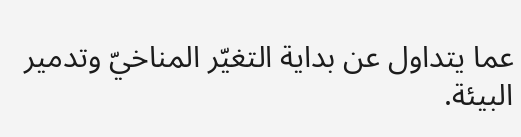عما يتداول عن بداية التغيّر المناخيّ وتدمير البيئة.